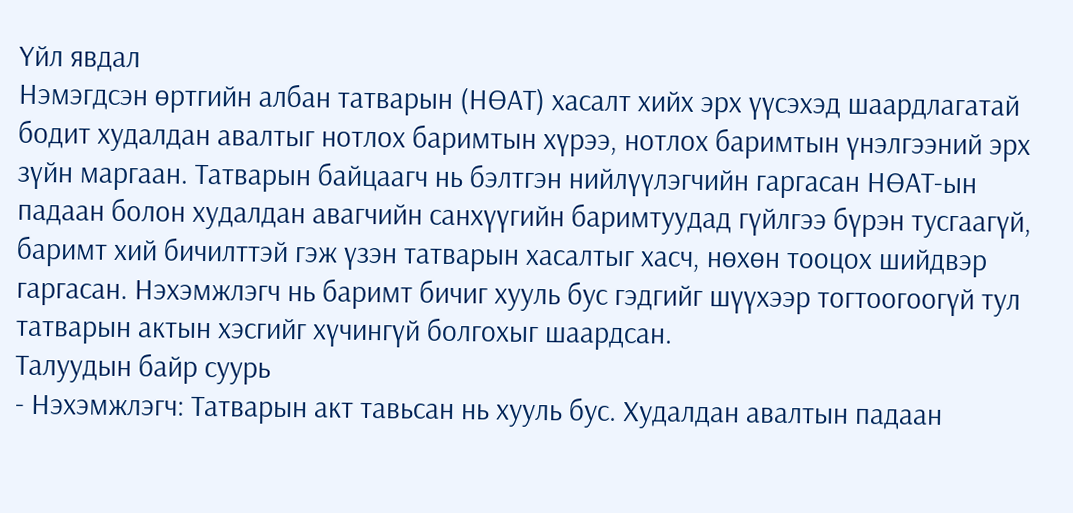Үйл явдал
Нэмэгдсэн өртгийн албан татварын (НӨАТ) хасалт хийх эрх үүсэхэд шаардлагатай бодит худалдан авалтыг нотлох баримтын хүрээ, нотлох баримтын үнэлгээний эрх зүйн маргаан. Татварын байцаагч нь бэлтгэн нийлүүлэгчийн гаргасан НӨАТ-ын падаан болон худалдан авагчийн санхүүгийн баримтуудад гүйлгээ бүрэн тусгаагүй, баримт хий бичилттэй гэж үзэн татварын хасалтыг хасч, нөхөн тооцох шийдвэр гаргасан. Нэхэмжлэгч нь баримт бичиг хууль бус гэдгийг шүүхээр тогтоогоогүй тул татварын актын хэсгийг хүчингүй болгохыг шаардсан.
Талуудын байр суурь
- Нэхэмжлэгч: Татварын акт тавьсан нь хууль бус. Худалдан авалтын падаан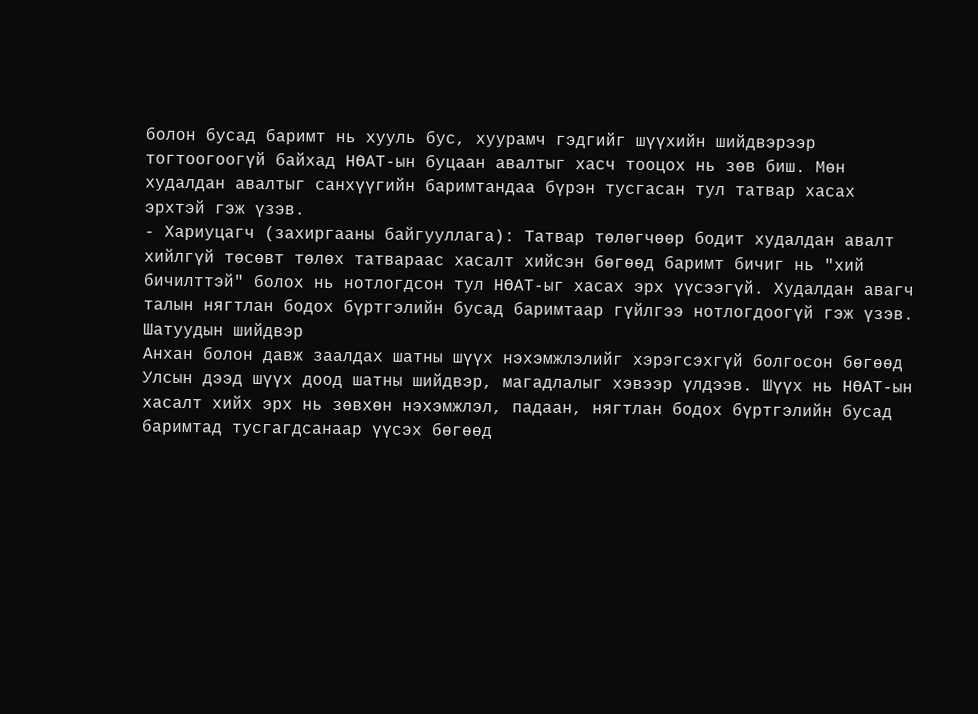болон бусад баримт нь хууль бус, хуурамч гэдгийг шүүхийн шийдвэрээр тогтоогоогүй байхад НӨАТ-ын буцаан авалтыг хасч тооцох нь зөв биш. Мөн худалдан авалтыг санхүүгийн баримтандаа бүрэн тусгасан тул татвар хасах эрхтэй гэж үзэв.
- Хариуцагч (захиргааны байгууллага): Татвар төлөгчөөр бодит худалдан авалт хийлгүй төсөвт төлөх татвараас хасалт хийсэн бөгөөд баримт бичиг нь "хий бичилттэй" болох нь нотлогдсон тул НӨАТ-ыг хасах эрх үүсээгүй. Худалдан авагч талын нягтлан бодох бүртгэлийн бусад баримтаар гүйлгээ нотлогдоогүй гэж үзэв.
Шатуудын шийдвэр
Анхан болон давж заалдах шатны шүүх нэхэмжлэлийг хэрэгсэхгүй болгосон бөгөөд Улсын дээд шүүх доод шатны шийдвэр, магадлалыг хэвээр үлдээв. Шүүх нь НӨАТ-ын хасалт хийх эрх нь зөвхөн нэхэмжлэл, падаан, нягтлан бодох бүртгэлийн бусад баримтад тусгагдсанаар үүсэх бөгөөд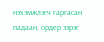нэхэмжлэгч гаргасан падаан, ордер зэрэг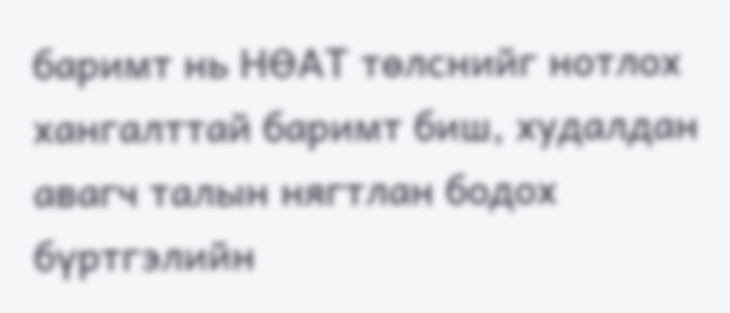баримт нь НӨАТ төлснийг нотлох хангалттай баримт биш, худалдан авагч талын нягтлан бодох бүртгэлийн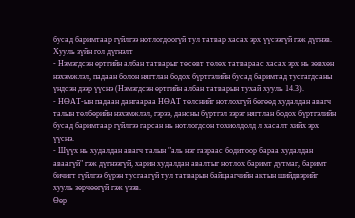бусад баримтаар гүйлгээ нотлогдоогүй тул татвар хасах эрх үүсээгүй гэж дүгнэв.
Хууль зүйн гол дүгнэлт
- Нэмэгдсэн өртгийн албан татварыг төсөвт төлөх татвараас хасах эрх нь зөвхөн нэхэмжлэл, падаан болон нягтлан бодох бүртгэлийн бусад баримтад тусгагдсаны үндсэн дээр үүснэ (Нэмэгдсэн өртгийн албан татварын тухай хууль 14.3).
- НӨАТ-ын падаан дангаараа НӨАТ төлснийг нотлохгүй бөгөөд худалдан авагч талын төлбөрийн нэхэмжлэл, гэрээ, дансны бүртгэл зэрэг нягтлан бодох бүртгэлийн бусад баримтаар гүйлгээ гарсан нь нотлогдсон тохиолдолд л хасалт хийх эрх үүснэ.
- Шүүх нь худалдан авагч талын "аль нэг газраас бодитоор бараа худалдан аваагүй" гэж дүгнээгүй, харин худалдан авалтыг нотлох баримт дутмаг, баримт бичигт гүйлгээ бүрэн тусгаагүй тул татварын байцаагчийн актын шийдвэрийг хууль зөрчөөгүй гэж үзэв.
Өөр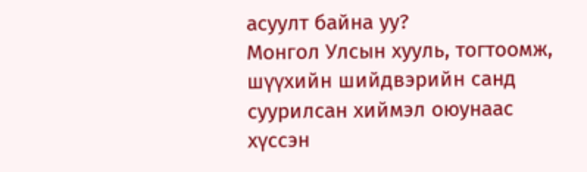асуулт байна уу?
Монгол Улсын хууль, тогтоомж, шүүхийн шийдвэрийн санд суурилсан хиймэл оюунаас хүссэн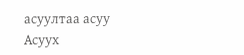асуултаа асуу
Асуух